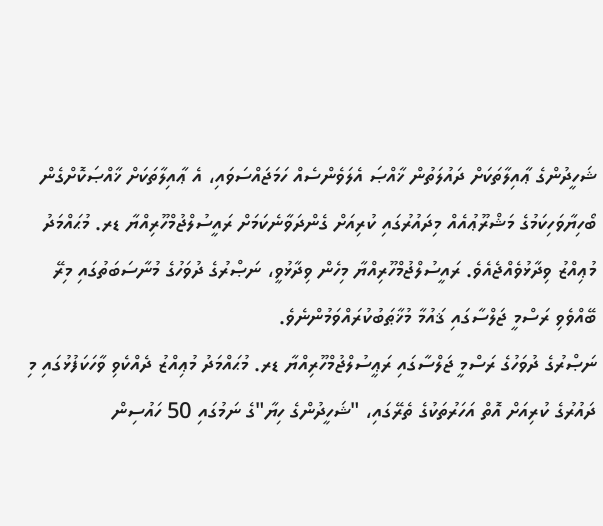ޝަހީދުންގެ ޢާއިލާތަކަށް ދައުލަތުން ޚާއްޞަ އެލަވެންސެއް ހަމަޖައްސަވައި، އެ ޢާއިލާތަކަށް ޚާއްޞަކޮށްގެން ބޯހިޔާވަހިކަމުގެ މަޝްރޫޢުއެއް މިދައުރުގައި ކުރިއަށް ގެންދަވާނެކަމަށް ރައީސުލްޖުމްހޫރިއްޔާ ޑރ. މުޙައްމަދު މުޢިއްޒު ވިދާޅުވެއްޖެއެވެ. ރައީސުލްޖުމްހޫރިއްޔާ މިހެން ވިދާޅުވީ، ނަޞްރުގެ ދުވަހުގެ މުނާސަބަތުގައި މިރޭ ބޭއްވެވި ރަސްމީ ޖަލްސާގައި ޤައުމާ މުޚާޠަބުކުރައްވަމުންނެވެ.
ނަޞްރުގެ ދުވަހުގެ ރަސްމީ ޖަލްސާގައި ރަޢީސުލްޖުމްހޫރިއްޔާ ޑރ. މުޙައްމަދު މުޢިއްޒު ދެއްކެވި ވާހަކަފުޅުގައި މި ދައުރުގެ ކުރިއަށް އޮތް އަހަރުތަކުގެ ތެރޭގައި، "ޝަހީދުންގެ ހިޔާ"ގެ ނަމުގައި 50 ހައުސިން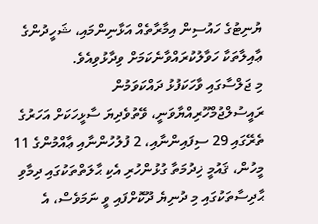ޔުނިޓުގެ ހައުސިން އިމާރާތެއް އަޅާނިންމައި، ޝަހީދުންގެ ޢާއިލާތަކާ ހަވާލުކުރައްވާނެކަމަށް ވިދާޅުވިއެވެ.
މި ޖަލްސާގައި ވާހަކަފުޅު ދައްކަވަމުން ރައީސުލްޖުމްހޫރިއްޔާވަނީ، ވޭތުވެދިޔަ ސާޅީހަކަށް އަހަރުގެ ތެރޭގައި 29 ސިފައިންނާއި، 2 ފުލުހުންނާއި ޢާއްމުންގެ 11 މީހުން، ޤައުމީ ޚިދުމަތާ ގުޅުންހުރި އެކި ޙާލަތްތަކުގައި ދިމާވި ޙާދިސާތަކުގައި މި ދުނިޔެ ދޫކޮށްފައި ވީ ނަމަވެސް، އެ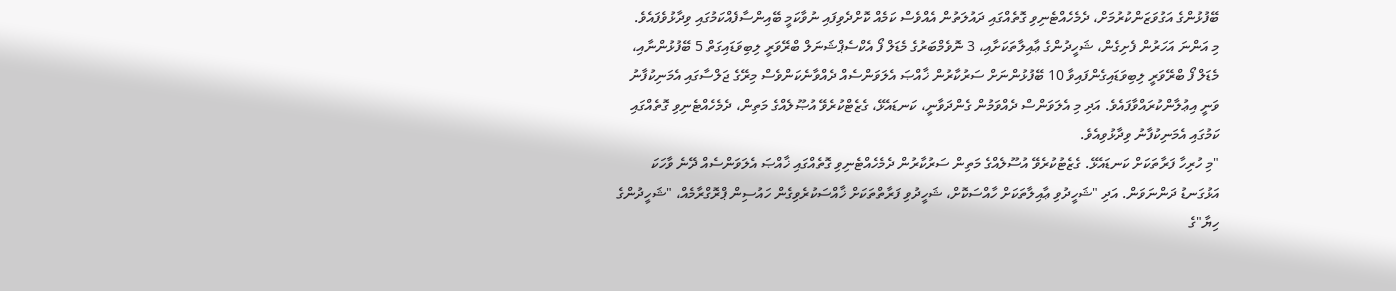ބޭފުޅުންގެ އަގުވަޒަންކުރުމަށް، ދެމެހެއްޓެނިވި ގޮތެއްގައި ދައުލަތުން އެއްވެސް ކަމެއް ކޮށްދެވިފައި ނުވާކަމީ ބޭއިންސާފެއްކަމުގައި ވިދާޅުވެފައެވެ.
މި އަންނަ އަހަރުން ފެށިގެން، ޝަހީދުންގެ ޢާއިލާތަކަށާއި، 3 ނޮވެމްބަރުގެ މެޑަލް ފޯ އެކްސެޕްޝަނަލް ބްރޭވަރީ ލިބިވަޑައިގަތް 5 ބޭފުޅުންނާއި، މެޑަލް ފޯ ބްރޭވަރީ ލިބިވަޑައިގެންފައިވާ 10 ބޭފުޅުންނަށް ސަރުކާރުން ޚާއްޞަ އެލަވަންސެއް ދެއްވާނެކަންވެސް މިރޭގެ ޖަލްސާގައި އެމަނިކުފާނު ވަނީ އިޢުލާންކުރައްވާފައެވެ. އަދި މި އެލަވަންސް ދެއްވަމުން ގެންދަވާނީ، ކަނޑައެޅޭ، ގެޒެޓްކުރެވޭ އުޞޫލެއްގެ މަތިން، ދެމެހެއްޓެނިވި ގޮތެއްގައި ކަމުގައި އެމަނިކުފާނު ވިދާޅުވިއެވެ.
"މި ހުރިހާ ފަރާތަކަށް ކަނޑައެޅޭ. ގެޒެޓުކުރެވޭ އުސޫލެއްގެ މަތިން ސަރުކާރުން ދެމެހެއްޓެނިވި ގޮތެއްގައި ޚާއްޞަ އެލަވަންސެއް ދޭނެ ވާހަކަ އަޅުގަނޑު ދަންނަވަން. އަދި "ޝަހީދުވި ޢާއިލާތަކަށް ހާއްސަކޮށް، ޝަހީދުވި ފަރާތްތަކަށް ޚާއްސަކުރެވިގެން ހައުސިން ޕްރޮގްރާމެއް، "ޝަހީދުންގެ ހިޔާ"ގެ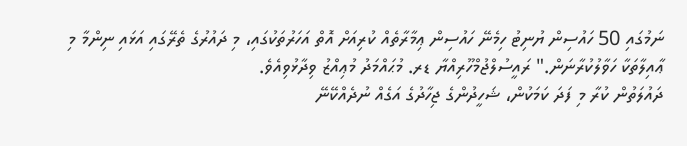ނަމުގައި 50 ހައުސިން ޔުނިޓު ހިމެނޭ ހައުސިން ޢިމާރާތެއް ކުރިއަށް އޮތް އަހަރުތަކުގައި، މި ދައުރުގެ ތެރޭގައި އަޅައި ނިންމާ މި ޢާއިލާތަކާ ހަވާލުކުރާނަން." ރައީސުލްޖުމްހޫރިއްޔާ ޑރ. މުޙައްމަދު މުޢިއްޒު ވިދާޅުވިއެވެ.
ދައުލަތުން ކުރާ މި ފަދަ ކަމަކުން، ޝަހީދުންގެ ޖިހާދުގެ އަގެއް ނުދެއްކޭނޭ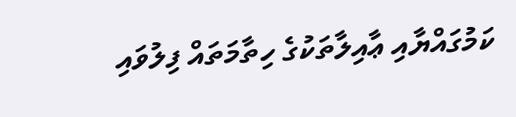ކަމުގައްޔާއި ޢާއިލާތަކުގެ ހިތާމަތައް ފިލުވައި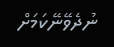ނުދެވޭނޭކަމަށް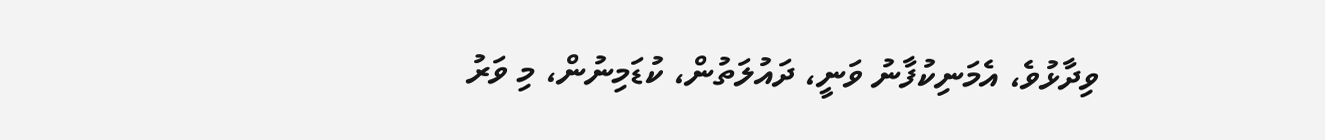ވިދާޅުވެ، އެމަނިކުފާނު ވަނީ، ދައުލަތުން، ކުޑަމިނުން، މި ވަރު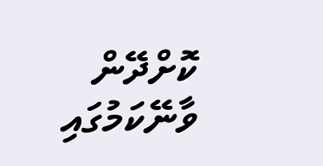ކޮށްދޭން ވާނޭކަމުގައި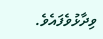ވިދާޅުވެފައެވެ.